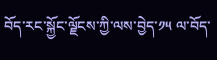བོད་རང་སྐྱོང་ལྗོངས་ཀྱི་ལས་བྱེད་༡༥ ལ་བོད་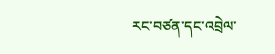རང་བཙན་དང་འབྲེལ་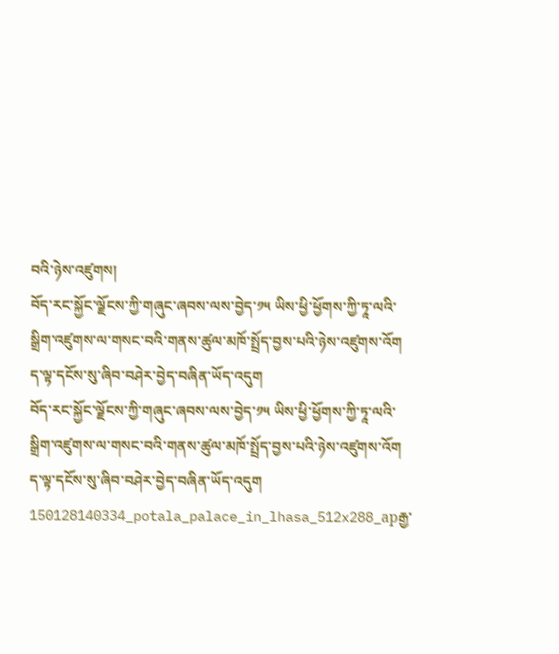བའི་ཉེས་འཛུགས།
བོད་རང་སྐྱོང་ལྗོངས་ཀྱི་གཞུང་ཞབས་ལས་བྱེད་༡༥ ཡིས་ཕྱི་ཕྱོགས་ཀྱི་ཏཱ་ལའི་སྒྲིག་འཛུགས་ལ་གསང་བའི་གནས་ཚུལ་མཁོ་སྤྲོད་བྱས་པའི་ཉེས་འཛུགས་འོག ད་ལྟ་དངོས་སུ་ཞིབ་བཤེར་བྱེད་བཞིན་ཡོད་འདུག
བོད་རང་སྐྱོང་ལྗོངས་ཀྱི་གཞུང་ཞབས་ལས་བྱེད་༡༥ ཡིས་ཕྱི་ཕྱོགས་ཀྱི་ཏཱ་ལའི་སྒྲིག་འཛུགས་ལ་གསང་བའི་གནས་ཚུལ་མཁོ་སྤྲོད་བྱས་པའི་ཉེས་འཛུགས་འོག ད་ལྟ་དངོས་སུ་ཞིབ་བཤེར་བྱེད་བཞིན་ཡོད་འདུག
150128140334_potala_palace_in_lhasa_512x288_apརྒྱ་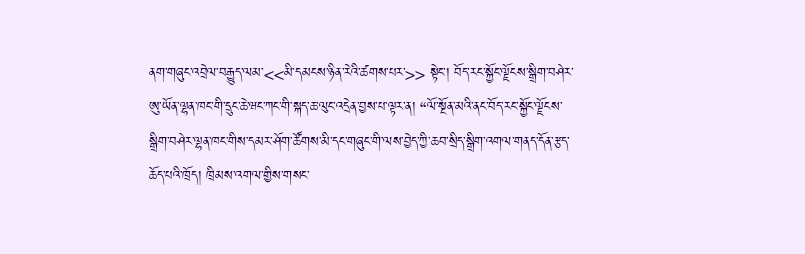ནག་གཞུང་འབྲེལ་བརྒྱུད་ལམ་<<མི་དམངས་ཉིན་རེའི་ཚགས་པར་>> སྟེང་། བོད་རང་སྐྱོང་ལྗོངས་སྒྲིག་བཤེར་ཨུ་ཡོན་ལྷན་ཁང་གི་དྲུང་ཆེ་ཝང་ཀང་གི་སྐད་ཆ་ལུང་འདྲེན་བྱས་པ་ལྟར་ན། “ལོ་སྔོན་མའི་ནང་བོད་རང་སྐྱོང་ལྗོངས་སྒྲིག་བཤེར་ལྷན་ཁང་གིས་དམར་ཤོག་ཚོགས་མི་དང་གཞུང་གི་ལས་བྱེད་ཀྱི་ཆབ་སྲིད་སྒྲིག་འགལ་གནད་དོན་རྩད་ཆོད་པའི་ཁྲོད། ཁྲིམས་འགལ་གྱིས་གསང་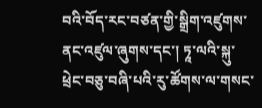བའི་བོད་རང་བཙན་གྱི་སྒྲིག་འཛུགས་ནང་འཛུལ་ཞུགས་དང་། ཏཱ་ལའི་སྐུ་ཕྲེང་བཅུ་བཞི་པའི་རུ་ཚོགས་ལ་གསང་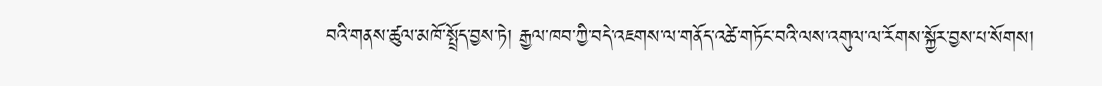བའི་གནས་ཚུལ་མཁོ་སྤྲོད་བྱས་ཏེ། རྒྱལ་ཁབ་ཀྱི་བདེ་འཇགས་ལ་གནོད་འཚེ་གཏོང་བའི་ལས་འགུལ་ལ་རོགས་སྐྱོར་བྱས་པ་སོགས།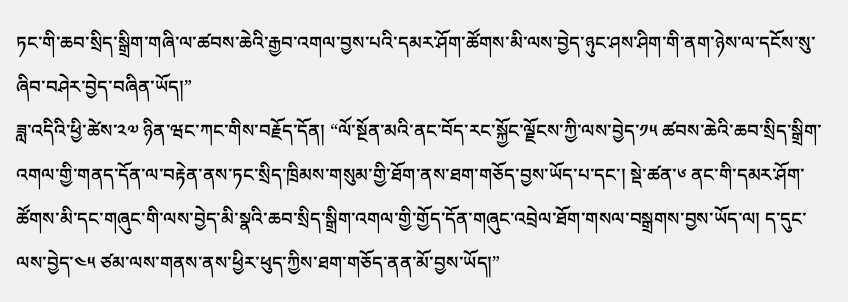ཏང་གི་ཆབ་སྲིད་སྒྲིག་གཞི་ལ་ཚབས་ཆེའི་རྒྱབ་འགལ་བྱས་པའི་དམར་ཤོག་ཚོགས་མི་ལས་བྱེད་ཉུང་ཤས་ཤིག་གི་ནག་ཉེས་ལ་དངོས་སུ་ཞིབ་བཤེར་བྱེད་བཞིན་ཡོད།”
ཟླ་འདིའི་ཕྱི་ཚེས་༢༧ ཉིན་ཝང་ཀང་གིས་བརྗོད་དོན། “ལོ་སྔོན་མའི་ནང་བོད་རང་སྐྱོང་ལྗོངས་ཀྱི་ལས་བྱེད་༡༥ ཚབས་ཆེའི་ཆབ་སྲིད་སྒྲིག་འགལ་གྱི་གནད་དོན་ལ་བརྟེན་ནས་ཏང་སྲིད་ཁྲིམས་གསུམ་གྱི་ཐོག་ནས་ཐག་གཅོད་བྱས་ཡོད་པ་དང་། སྡེ་ཚན་༦ ནང་གི་དམར་ཤོག་ཚོགས་མི་དང་གཞུང་གི་ལས་བྱེད་མི་སྣའི་ཆབ་སྲིད་སྒྲིག་འགལ་གྱི་གྱོད་དོན་གཞུང་འབྲེལ་ཐོག་གསལ་བསྒྲགས་བྱས་ཡོད་ལ། ད་དུང་ལས་བྱེད་༤༥ ཙམ་ལས་གནས་ནས་ཕྱིར་ཕུད་ཀྱིས་ཐག་གཅོད་ནན་མོ་བྱས་ཡོད།”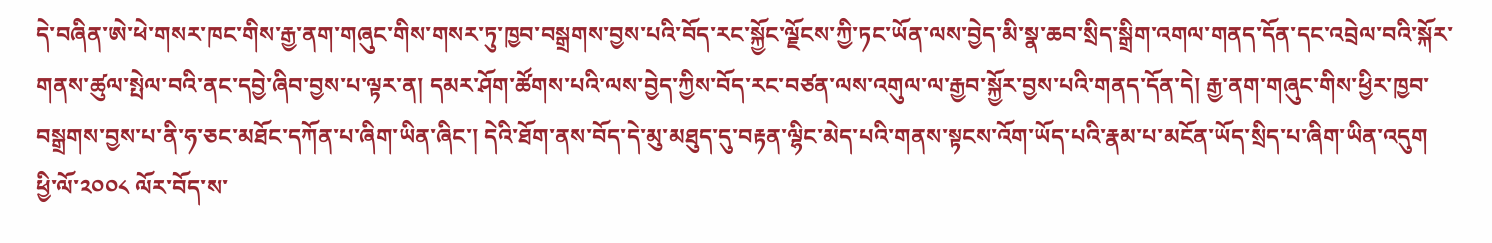དེ་བཞིན་ཨེ་ཕེ་གསར་ཁང་གིས་རྒྱ་ནག་གཞུང་གིས་གསར་ཏུ་ཁྱབ་བསྒྲགས་བྱས་པའི་བོད་རང་སྐྱོང་ལྗོངས་ཀྱི་ཏང་ཡོན་ལས་བྱེད་མི་སྣ་ཆབ་སྲིད་སྒྲིག་འགལ་གནད་དོན་དང་འབྲེལ་བའི་སྐོར་གནས་ཚུལ་སྤེལ་བའི་ནང་དབྱེ་ཞིབ་བྱས་པ་ལྟར་ན། དམར་ཤོག་ཚོགས་པའི་ལས་བྱེད་ཀྱིས་བོད་རང་བཙན་ལས་འགུལ་ལ་རྒྱབ་སྐྱོར་བྱས་པའི་གནད་དོན་དེ། རྒྱ་ནག་གཞུང་གིས་ཕྱིར་ཁྱབ་བསྒྲགས་བྱས་པ་ནི་ཧ་ཅང་མཐོང་དཀོན་པ་ཞིག་ཡིན་ཞིང་། དེའི་ཐོག་ནས་བོད་དེ་མུ་མཐུད་དུ་བརྟན་ལྷིང་མེད་པའི་གནས་སྟངས་འོག་ཡོད་པའི་རྣམ་པ་མངོན་ཡོད་སྲིད་པ་ཞིག་ཡིན་འདུག
ཕྱི་ལོ་༢༠༠༨ ལོར་བོད་ས་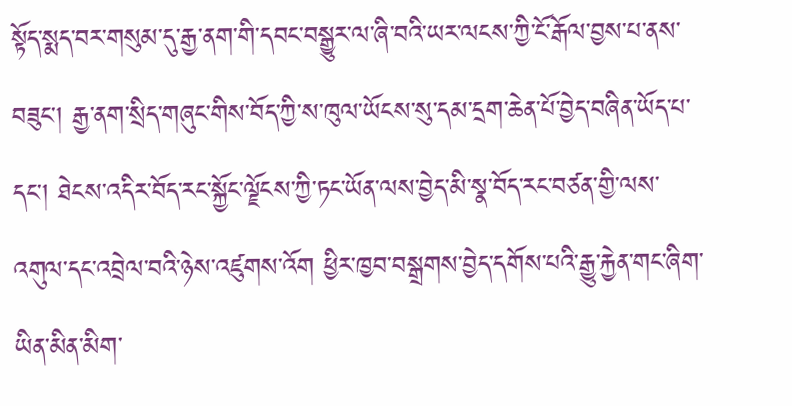སྟོད་སྨད་བར་གསུམ་དུ་རྒྱ་ནག་གི་དབང་བསྒྱུར་ལ་ཞི་བའི་ཡར་ལངས་ཀྱི་ངོ་རྒོལ་བྱས་པ་ནས་བཟུང་། རྒྱ་ནག་སྲིད་གཞུང་གིས་བོད་ཀྱི་ས་ཁུལ་ཡོངས་སུ་དམ་དྲག་ཆེན་པོ་བྱེད་བཞིན་ཡོད་པ་དང་། ཐེངས་འདིར་བོད་རང་སྐྱོང་ལྗོངས་ཀྱི་ཏང་ཡོན་ལས་བྱེད་མི་སྣ་བོད་རང་བཙན་གྱི་ལས་འགུལ་དང་འབྲེལ་བའི་ཉེས་འཛུགས་འོག ཕྱིར་ཁྱབ་བསྒྲགས་བྱེད་དགོས་པའི་རྒྱུ་རྐྱེན་གང་ཞིག་ཡིན་མིན་མིག་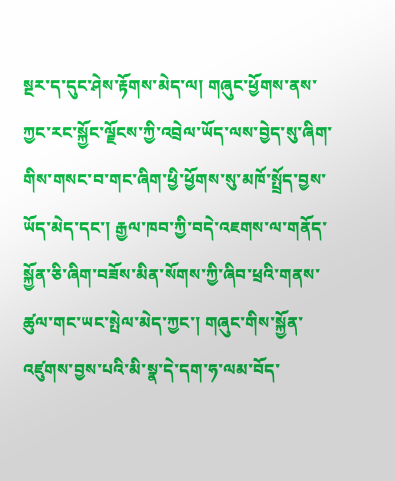སྔར་ད་དུང་ཤེས་རྟོགས་མེད་ལ། གཞུང་ཕྱོགས་ནས་ཀྱང་རང་སྐྱོང་ལྗོངས་ཀྱི་འབྲེལ་ཡོད་ལས་བྱེད་སུ་ཞིག་གིས་གསང་བ་གང་ཞིག་ཕྱི་ཕྱོགས་སུ་མཁོ་སྤྲོད་བྱས་ཡོད་མེད་དང་། རྒྱལ་ཁབ་ཀྱི་བདེ་འཇགས་ལ་གནོད་སྐྱོན་ཅི་ཞིག་བཟོས་མིན་སོགས་ཀྱི་ཞིབ་ཕྲའི་གནས་ཚུལ་གང་ཡང་སྤེལ་མེད་ཀྱང་། གཞུང་གིས་སྐྱོན་འཛུགས་བྱས་པའི་མི་སྣ་དེ་དག་ཧ་ལམ་བོད་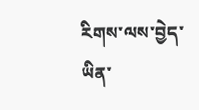རིགས་ལས་བྱེད་ཡིན་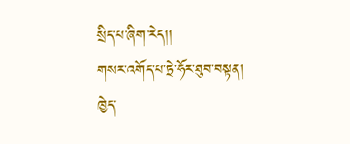སྲིད་པ་ཞིག་རེད།།
གསར་འགོད་པ་ཏྲེ་ཧོར་ཐུབ་བསྟན།
ཁྱེད་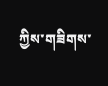ཀྱིས་གཟིགས་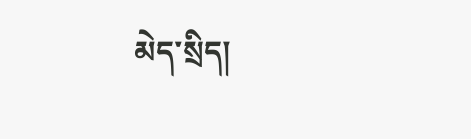མེད་སྲིད།